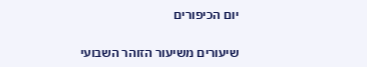יום הכיפורים

שיעורים משיעור הזוהר השבועי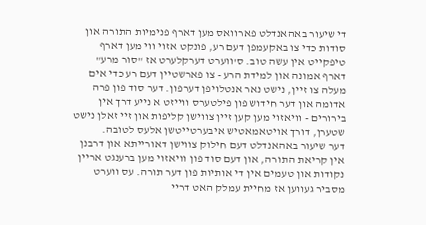די שיעור באהאנדלט פארוואס מען דארף פנימיות התורה און סודות כדי צו באקעמפן דעם רע, פונקט אזוי ווי מען דארף טיפקייט אין עשה טוב. ס'ווערט דערקלערט אז "סור מרע" דארף אמונה און למידת הרע - צו פארשטיין דעם רע כדי אים מעלה צו זיין, נישט נאר אנטלויפן דערפון. דער סוד פון פרה אדומה און דער חידוש פון פילטערס ווייזט א נייע דרך אין בירורים - וויאזוי מען קען זיין צווישן קליפות און זיי זאלן נישט שטערן, דורך אויטאמאטיש איבערטייטשן אלעס לטובה.
דער שיעור באהאנדלט דעם חילוק צווישן דאורייתא און דרבנן אין קריאת התורה, און דעם סוד פון וויאזוי מען ברענגט אריין נקודות און טעמים אין די אותיות פון דער תורה. עס ווערט מסביר געווען אז מחיית עמלק האט דריי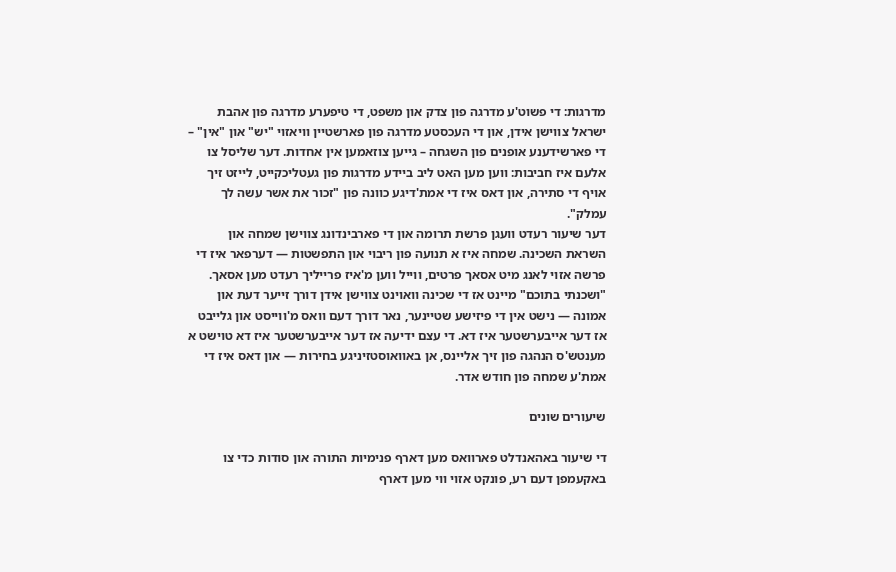מדרגות: די פשוט'ע מדרגה פון צדק און משפט, די טיפערע מדרגה פון אהבת ישראל צווישן אידן, און די העכסטע מדרגה פון פארשטיין וויאזוי "יש" און "אין" – די פארשידענע אופנים פון השגחה – גייען צוזאמען אין אחדות. דער שליסל צו אלעם איז חביבות: ווען מען האט ליב ביידע מדרגות פון געטליכקייט, לייזט זיך אויף די סתירה, און דאס איז די אמת'דיגע כוונה פון "זכור את אשר עשה לך עמלק".
דער שיעור רעדט וועגן פרשת תרומה און די פארבינדונג צווישן שמחה און השראת השכינה. שמחה איז א תנועה פון ריבוי און התפשטות — דערפאר איז די פרשה אזוי לאנג מיט אסאך פרטים, ווייל ווען מ'איז פרייליך רעדט מען אסאך. "ושכנתי בתוכם" מיינט אז די שכינה וואוינט צווישן אידן דורך זייער דעת און אמונה — נישט אין די פיזישע שטיינער, נאר דורך דעם וואס מ'ווייסט און גלייבט אז דער אייבערשטער איז דא. די עצם ידיעה אז דער אייבערשטער איז דא טוישט א מענטש'ס הנהגה פון זיך אליינס, אן באוואוסטזיניגע בחירות — און דאס איז די אמת'ע שמחה פון חודש אדר.

שיעורים שונים

די שיעור באהאנדלט פארוואס מען דארף פנימיות התורה און סודות כדי צו באקעמפן דעם רע, פונקט אזוי ווי מען דארף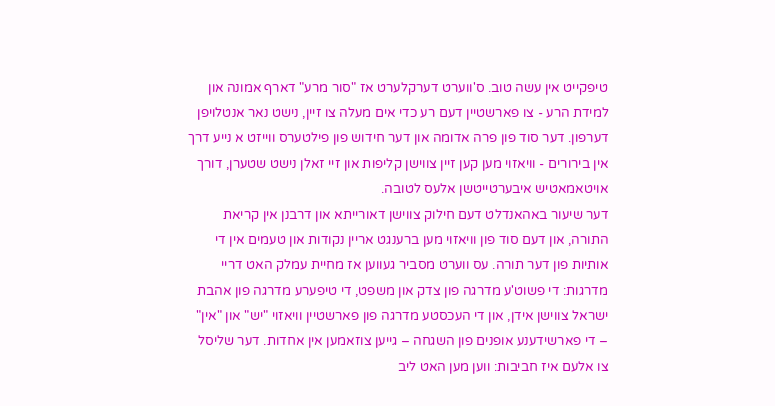טיפקייט אין עשה טוב. ס'ווערט דערקלערט אז "סור מרע" דארף אמונה און למידת הרע - צו פארשטיין דעם רע כדי אים מעלה צו זיין, נישט נאר אנטלויפן דערפון. דער סוד פון פרה אדומה און דער חידוש פון פילטערס ווייזט א נייע דרך אין בירורים - וויאזוי מען קען זיין צווישן קליפות און זיי זאלן נישט שטערן, דורך אויטאמאטיש איבערטייטשן אלעס לטובה.
דער שיעור באהאנדלט דעם חילוק צווישן דאורייתא און דרבנן אין קריאת התורה, און דעם סוד פון וויאזוי מען ברענגט אריין נקודות און טעמים אין די אותיות פון דער תורה. עס ווערט מסביר געווען אז מחיית עמלק האט דריי מדרגות: די פשוט'ע מדרגה פון צדק און משפט, די טיפערע מדרגה פון אהבת ישראל צווישן אידן, און די העכסטע מדרגה פון פארשטיין וויאזוי "יש" און "אין" – די פארשידענע אופנים פון השגחה – גייען צוזאמען אין אחדות. דער שליסל צו אלעם איז חביבות: ווען מען האט ליב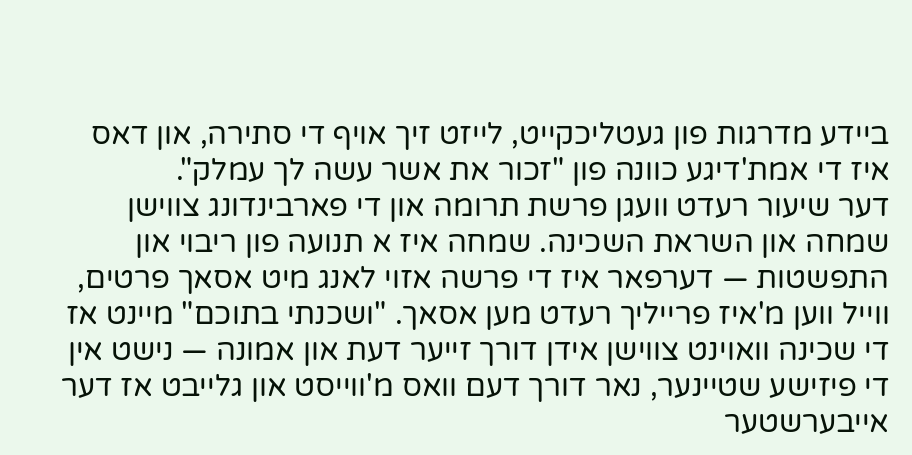ביידע מדרגות פון געטליכקייט, לייזט זיך אויף די סתירה, און דאס איז די אמת'דיגע כוונה פון "זכור את אשר עשה לך עמלק".
דער שיעור רעדט וועגן פרשת תרומה און די פארבינדונג צווישן שמחה און השראת השכינה. שמחה איז א תנועה פון ריבוי און התפשטות — דערפאר איז די פרשה אזוי לאנג מיט אסאך פרטים, ווייל ווען מ'איז פרייליך רעדט מען אסאך. "ושכנתי בתוכם" מיינט אז די שכינה וואוינט צווישן אידן דורך זייער דעת און אמונה — נישט אין די פיזישע שטיינער, נאר דורך דעם וואס מ'ווייסט און גלייבט אז דער אייבערשטער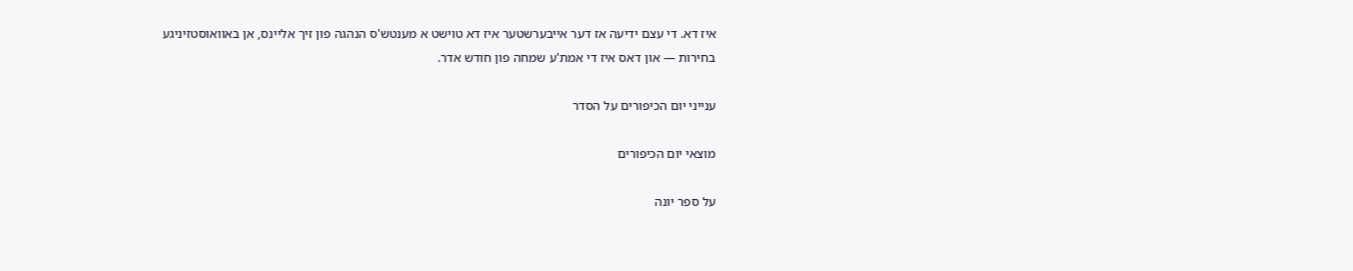איז דא. די עצם ידיעה אז דער אייבערשטער איז דא טוישט א מענטש'ס הנהגה פון זיך אליינס, אן באוואוסטזיניגע בחירות — און דאס איז די אמת'ע שמחה פון חודש אדר.

ענייני יום הכיפורים על הסדר

מוצאי יום הכיפורים

על ספר יונה